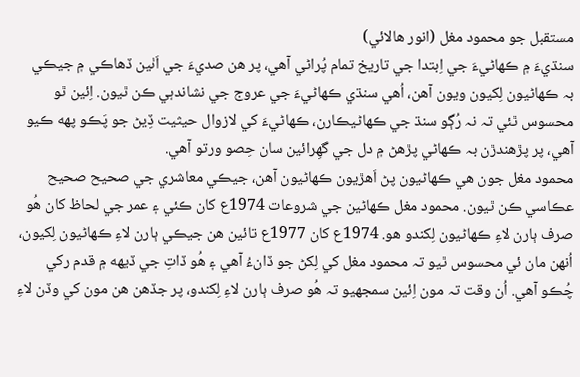مستقبل جو محمود مغل (انور هالائي)
سنڌيءَ ۾ ڪھاڻيءَ جي اِبتدا جي تاريخ تمام پُراڻي آهي، پر هن صديءَ جي اَٺين ڏهاڪي ۾ جيڪي بہ ڪھاڻيون لِکيون ويون آهن، اُهي سنڌي ڪھاڻيءَ جي عروج جي نشاندہي ڪن ٿيون. اِئين ٿو محسوس ٿئي تہ نہ رُڳو سنڌ جي ڪھاڻيڪارن، ڪھاڻيءَ کي لازوال حيثيت ڏِيڻ جو پَڪو پھه ڪيو آهي، پر پڙهندڙن بہ ڪھاڻي پڙهڻ ۾ دل جي گهِرائين سان حِصو ورتو آهي.
محمود مغل جون هي ڪھاڻيون پڻ اَهڙيون ڪھاڻيون آهن، جيڪي معاشري جي صحيح صحيح عڪاسي ڪن ٿيون. محمود مغل ڪھاڻين جي شروعات 1974ع کان ڪئي ۽ عمر جي لحاظ کان هُو صرف ٻارن لاءِ ڪھاڻيون لِکندو هو. 1974ع کان 1977ع تائين هن جيڪي ٻارن لاءِ ڪھاڻيون لِکيون، اُنھن مان ئي محسوس ٿيو تہ محمود مغل کي لِکڻ جو ڏانءُ آهي ۽ هُو ڏاتِ جي ڏيھه ۾ قدم رکي چُڪو آهي. اُن وقت تہ مون اِئين سمجهيو تہ هُو صرف ٻارن لاءِ لِکندو، پر جڏهن هن مون کي وڏن لاءِ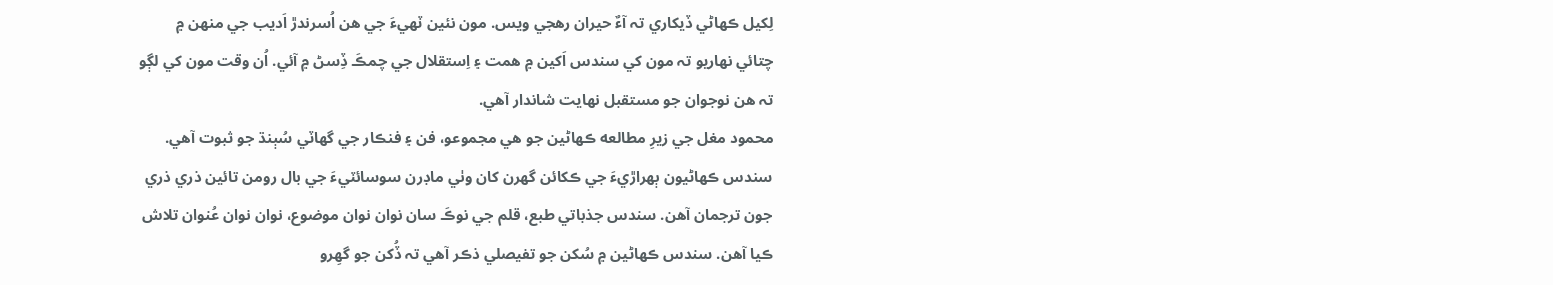لِکيل ڪھاڻي ڏيکاري تہ آءٌ حيران رهجي ويس. مون نئين ٽھيءَ جي هن اُسرندڙ اَديب جي منھن ۾ چتائي نھاريو تہ مون کي سندس اَکين ۾ همت ۽ اِستقلال جي چمڪَ ڏِسڻ ۾ آئي. اُن وقت مون کي لڳو تہ هن نوجوان جو مستقبل نھايت شاندار آهي.
محمود مغل جي زيرِ مطالعه ڪھاڻين جو هي مجموعو، فن ۽ فنڪار جي گهاٽي سُٻنڌ جو ثبوت آهي. سندس ڪھاڻيون ٻھراڙيءَ جي ڪکائن گهرن کان وٺي ماڊرن سوسائٽيءَ جي بال رومن تائين ذري ذري جون ترجمان آهن. سندس جذباتي طبع، قلم جي نوڪَ سان نوان نوان موضوع، نوان نوان عُنوان تلاش ڪيا آهن. سندس ڪھاڻين ۾ سُکن جو تفيصلي ذڪر آهي تہ ڏُکن جو گهِرو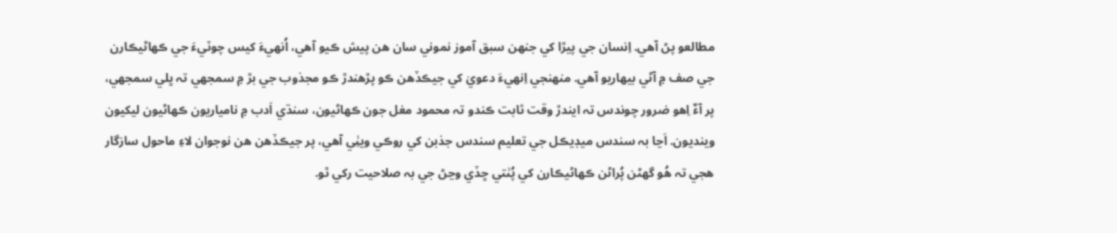مطالعو پڻ آهي. اِنسان جي پيڙا کي جنھن سبق آموز نموني سان هن پيش ڪيو آهي، اُنھيءَ کيس چوٽيءَ جي ڪھاڻيڪارن جي صف ۾ آڻي بيھاريو آهي. منھنجي اِنھيءَ دعويٰ کي جيڪڏهن ڪو پڙهندڙ ڪو مجذوب جي بڙ ۾ سمجهي تہ ڀلي سمجهي، پر آءٌ اِهو ضرور چوندس تہ ايندڙ وقت ثابت ڪندو تہ محمود مغل جون ڪھاڻيون، سنڌي اَدب ۾ نامياريون ڪھاڻيون ليکيون وينديون. اَڃا بہ سندس ميڊيڪل جي تعليم سندس جذبن کي روڪي ويٺِي آهي، پر جيڪڏهن هن نوجوان لاءِ ماحول سازگار هجي تہ هُو گهڻن پُراڻن ڪھاڻيڪارن کي پُٺتي ڇڏي وڃڻ جي بہ صلاحيت رکي ٿو.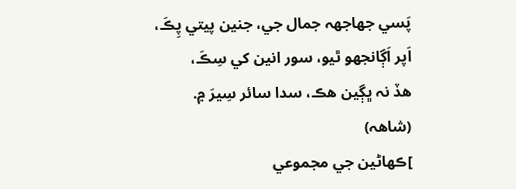پَسي جهاجهہ جمال جي، جنين پيتي پِڪَ،
اَپر اَڳانجهو ٿيو، سور انين کي سِڪَ،
هڏ نہ ڀڳين هڪ، سدا سائر سِيرَ ۾.
(شاھہ)
]ڪھاڻين جي مجموعي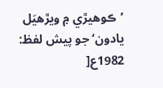’ڪوهيڙي ۾ ويڙهيَل يادون‘ جو پيش لفظ: 1982ع[